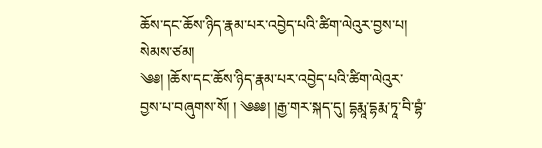ཆོས་དང་ཆོས་ཉིད་རྣམ་པར་འབྱེད་པའི་ཚིག་ལེའུར་བྱས་པ།
སེམས་ཙམ།
༄༅། །ཆོས་དང་ཆོས་ཉིད་རྣམ་པར་འབྱེད་པའི་ཚིག་ལེའུར་བྱས་པ་བཞུགས་སོ། ། ༄༅༅། །རྒྱ་གར་སྐད་དུ། དྷརྨཱ་དྷརྨ་ཏཱ་བི་བྷཾ་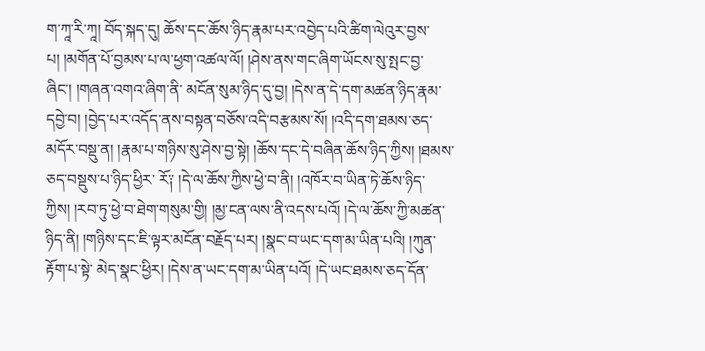ག་ཀཱ་རི་ཀཱ། བོད་སྐད་དུ། ཆོས་དང་ཆོས་ཉིད་རྣམ་པར་འབྱེད་པའི་ཚིག་ལེའུར་བྱས་པ། །མགོན་པོ་བྱམས་པ་ལ་ཕྱག་འཚལ་ལོ། །ཤེས་ནས་གང་ཞིག་ཡོངས་སུ་སྤང་བྱ་ཞིང་། །གཞན་འགའ་ཞིག་ནི་ མངོན་སུམ་ཉིད་དུ་བྱ། །དེས་ན་དེ་དག་མཚན་ཉིད་རྣམ་དབྱེ་བ། །བྱེད་པར་འདོད་ནས་བསྟན་བཅོས་འདི་བརྩམས་སོ། །འདི་དག་ཐམས་ཅད་མདོར་བསྡུ་ན། །རྣམ་པ་གཉིས་སུ་ཤེས་བྱ་སྟེ། །ཆོས་དང་དེ་བཞིན་ཆོས་ཉིད་ཀྱིས། །ཐམས་ཅད་བསྡུས་པ་ཉིད་ཕྱིར་ རོ༑ །དེ་ལ་ཆོས་ཀྱིས་ཕྱེ་བ་ནི། །འཁོར་བ་ཡིན་ཏེ་ཆོས་ཉིད་ཀྱིས། །རབ་ཏུ་ཕྱེ་བ་ཐེག་གསུམ་གྱི། །མྱ་ངན་ལས་ནི་འདས་པའོ། །དེ་ལ་ཆོས་ཀྱི་མཚན་ཉིད་ནི། །གཉིས་དང་ཇི་ལྟར་མངོན་བརྗོད་པར། །སྣང་བ་ཡང་དག་མ་ཡིན་པའི། །ཀུན་རྟོག་པ་སྟེ་ མེད་སྣང་ཕྱིར། །དེས་ན་ཡང་དག་མ་ཡིན་པའོ། །དེ་ཡང་ཐམས་ཅད་དོན་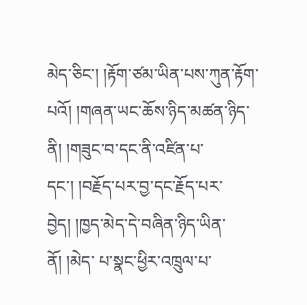མེད་ཅིང་། །རྟོག་ཙམ་ཡིན་པས་ཀུན་རྟོག་པའོ། །གཞན་ཡང་ཆོས་ཉིད་མཚན་ཉིད་ནི། །གཟུང་བ་དང་ནི་འཛིན་པ་དང་། །བརྗོད་པར་བྱ་དང་རྗོད་པར་བྱེད། །ཁྱད་མེད་དེ་བཞིན་ཉིད་ཡིན་ནོ། །མེད་ པ་སྣང་ཕྱིར་འཁྲུལ་པ་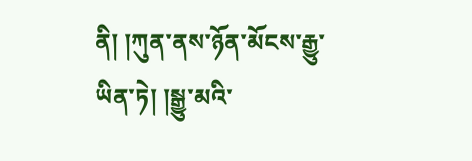ནི། །ཀུན་ནས་ཉོན་མོངས་རྒྱུ་ཡིན་ཏེ། །སྒྱུ་མའི་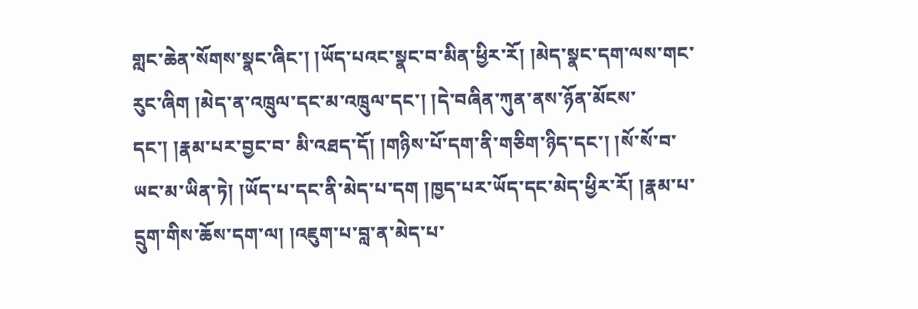གླང་ཆེན་སོགས་སྣང་ཞིང་། །ཡོད་པའང་སྣང་བ་མིན་ཕྱིར་རོ། །མེད་སྣང་དག་ལས་གང་རུང་ཞིག །མེད་ན་འཁྲུལ་དང་མ་འཁྲུལ་དང་། །དེ་བཞིན་ཀུན་ནས་ཉོན་མོངས་དང་། །རྣམ་པར་བྱང་བ་ མི་འཐད་དོ། །གཉིས་པོ་དག་ནི་གཅིག་ཉིད་དང་། །སོ་སོ་བ་ཡང་མ་ཡིན་ཏེ། །ཡོད་པ་དང་ནི་མེད་པ་དག །ཁྱད་པར་ཡོད་དང་མེད་ཕྱིར་རོ། །རྣམ་པ་དྲུག་གིས་ཆོས་དག་ལ། །འཇུག་པ་བླ་ན་མེད་པ་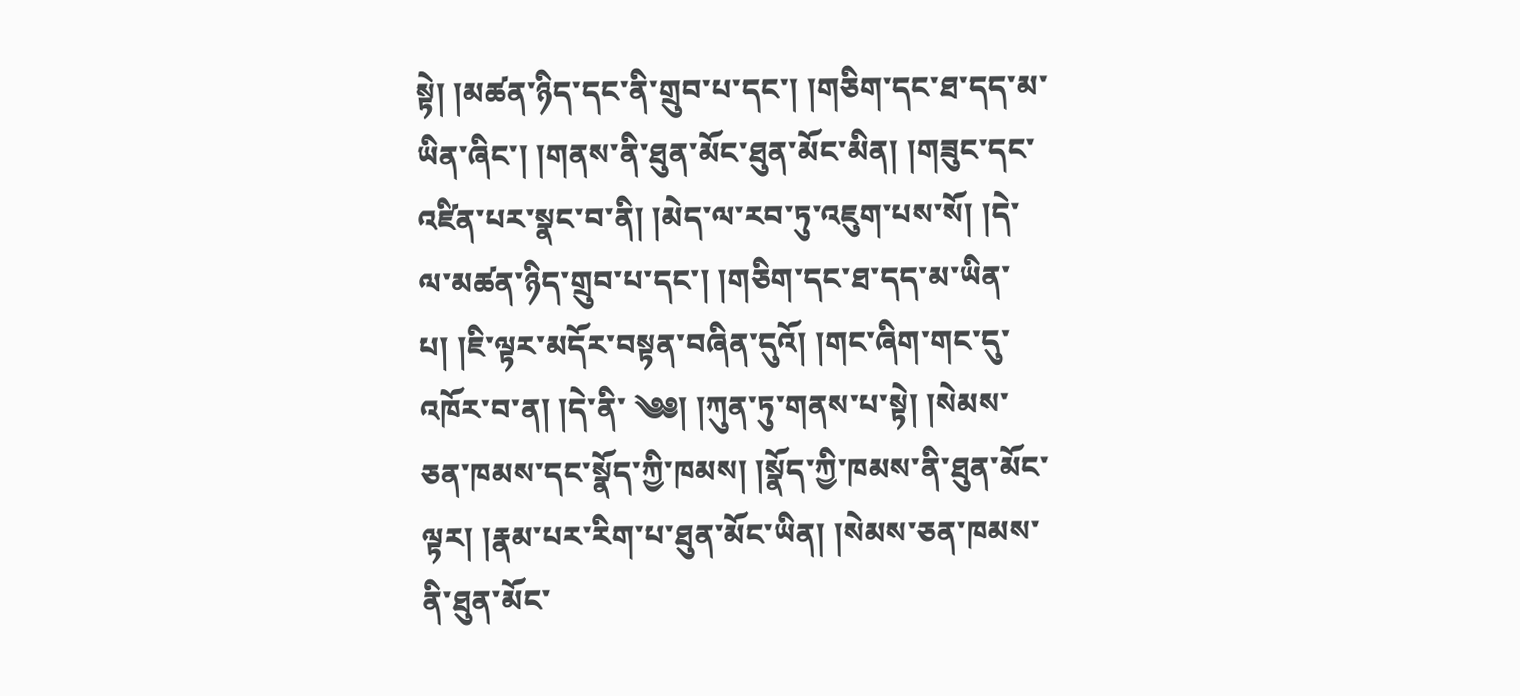སྟེ། །མཚན་ཉིད་དང་ནི་གྲུབ་པ་དང་། །གཅིག་དང་ཐ་དད་མ་ ཡིན་ཞིང་། །གནས་ནི་ཐུན་མོང་ཐུན་མོང་མིན། །གཟུང་དང་འཛིན་པར་སྣང་བ་ནི། །མེད་ལ་རབ་ཏུ་འཇུག་པས་སོ། །དེ་ལ་མཚན་ཉིད་གྲུབ་པ་དང་། །གཅིག་དང་ཐ་དད་མ་ཡིན་པ། །ཇི་ལྟར་མདོར་བསྟན་བཞིན་དུའོ། །གང་ཞིག་གང་དུ་འཁོར་བ་ན། །དེ་ནི་ ༄༅། །ཀུན་ཏུ་གནས་པ་སྟེ། །སེམས་ཅན་ཁམས་དང་སྣོད་ཀྱི་ཁམས། །སྣོད་ཀྱི་ཁམས་ནི་ཐུན་མོང་ལྟར། །རྣམ་པར་རིག་པ་ཐུན་མོང་ཡིན། །སེམས་ཅན་ཁམས་ནི་ཐུན་མོང་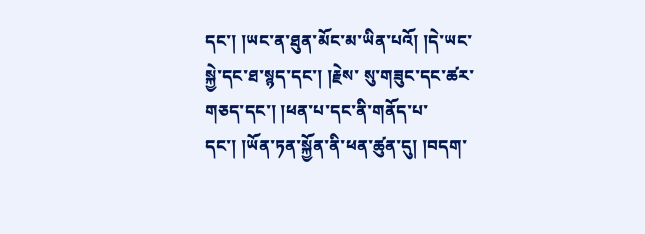དང་། །ཡང་ན་ཐུན་མོང་མ་ཡིན་པའོ། །དེ་ཡང་སྐྱེ་དང་ཐ་སྙད་དང་། །རྗེས་ སུ་གཟུང་དང་ཚར་གཅད་དང་། །ཕན་པ་དང་ནི་གནོད་པ་དང་། །ཡོན་ཏན་སྐྱོན་ནི་ཕན་ཚུན་དུ། །བདག་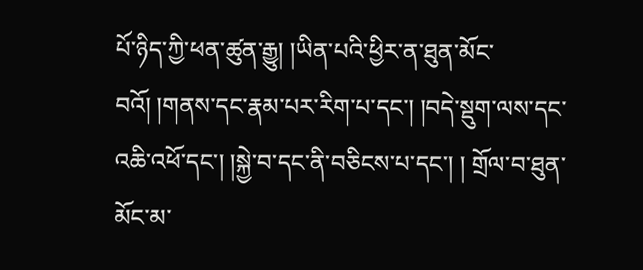པོ་ཉིད་ཀྱི་ཕན་ཚུན་རྒྱུ། །ཡིན་པའི་ཕྱིར་ན་ཐུན་མོང་བའོ། །གནས་དང་རྣམ་པར་རིག་པ་དང་། །བདེ་སྡུག་ལས་དང་འཆི་འཕོ་དང་། །སྐྱེ་བ་དང་ནི་བཅིངས་པ་དང་། ། གྲོལ་བ་ཐུན་མོང་མ་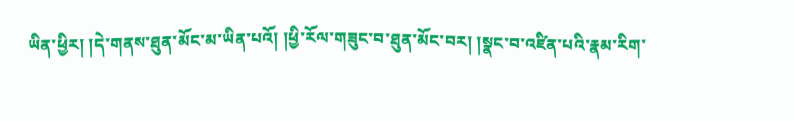ཡིན་ཕྱིར། །དེ་གནས་ཐུན་མོང་མ་ཡིན་པའོ། །ཕྱི་རོལ་གཟུང་བ་ཐུན་མོང་བར། །སྣང་བ་འཛིན་པའི་རྣམ་རིག་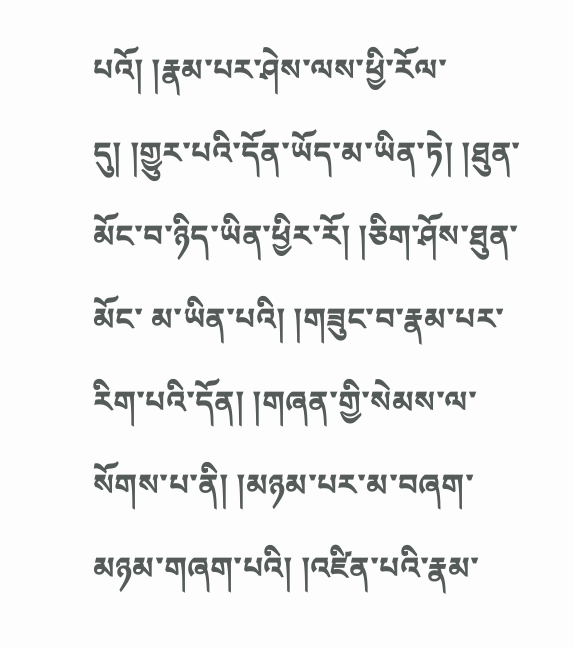པའོ། །རྣམ་པར་ཤེས་ལས་ཕྱི་རོལ་དུ། །གྱུར་པའི་དོན་ཡོད་མ་ཡིན་ཏེ། །ཐུན་མོང་བ་ཉིད་ཡིན་ཕྱིར་རོ། །ཅིག་ཤོས་ཐུན་མོང་ མ་ཡིན་པའི། །གཟུང་བ་རྣམ་པར་རིག་པའི་དོན། །གཞན་གྱི་སེམས་ལ་སོགས་པ་ནི། །མཉམ་པར་མ་བཞག་མཉམ་གཞག་པའི། །འཛིན་པའི་རྣམ་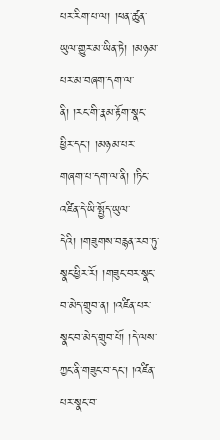པར་རིག་པ་ལ། །ཕན་ཚུན་ཡུལ་གྱུར་མ་ཡིན་ཏེ། །མཉམ་པར་མ་བཞག་དག་ལ་ནི། །རང་གི་རྣམ་རྟོག་སྣང་ ཕྱིར་དང་། །མཉམ་པར་གཞག་པ་དག་ལ་ནི། །ཏིང་འཛིན་དེ་ཡི་སྤྱོད་ཡུལ་དེའི། །གཟུགས་བརྙན་རབ་ཏུ་སྣང་ཕྱིར་རོ། །གཟུང་བར་སྣང་བ་མེད་གྲུབ་ན། །འཛིན་པར་སྣང་བ་མེད་གྲུབ་པོ། །དེ་ལས་ཀྱང་ནི་གཟུང་བ་དང་། །འཛིན་པར་སྣང་བ་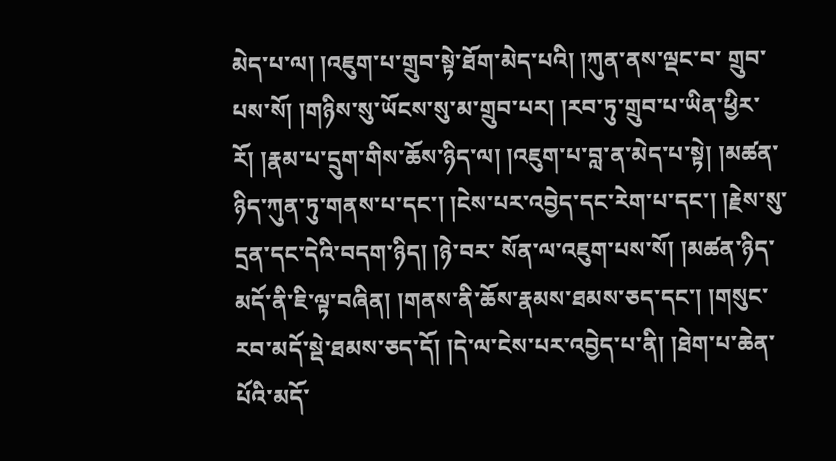མེད་པ་ལ། །འཇུག་པ་གྲུབ་སྟེ་ཐོག་མེད་པའི། །ཀུན་ནས་ལྡང་བ་ གྲུབ་པས་སོ། །གཉིས་སུ་ཡོངས་སུ་མ་གྲུབ་པར། །རབ་ཏུ་གྲུབ་པ་ཡིན་ཕྱིར་རོ། །རྣམ་པ་དྲུག་གིས་ཆོས་ཉིད་ལ། །འཇུག་པ་བླ་ན་མེད་པ་སྟེ། །མཚན་ཉིད་ཀུན་ཏུ་གནས་པ་དང་། །ངེས་པར་འབྱེད་དང་རེག་པ་དང་། །རྗེས་སུ་དྲན་དང་དེའི་བདག་ཉིད། །ཉེ་བར་ སོན་ལ་འཇུག་པས་སོ། །མཚན་ཉིད་མདོ་ནི་ཇི་ལྟ་བཞིན། །གནས་ནི་ཆོས་རྣམས་ཐམས་ཅད་དང་། །གསུང་རབ་མདོ་སྡེ་ཐམས་ཅད་དོ། །དེ་ལ་ངེས་པར་འབྱེད་པ་ནི། །ཐེག་པ་ཆེན་པོའི་མདོ་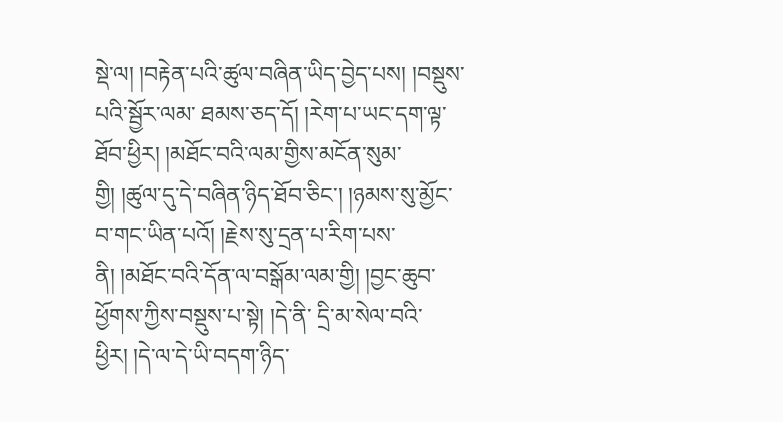སྡེ་ལ། །བརྟེན་པའི་ཚུལ་བཞིན་ཡིད་བྱེད་པས། །བསྡུས་པའི་སྦྱོར་ལམ་ ཐམས་ཅད་དོ། །རེག་པ་ཡང་དག་ལྟ་ཐོབ་ཕྱིར། །མཐོང་བའི་ལམ་གྱིས་མངོན་སུམ་གྱི། །ཚུལ་དུ་དེ་བཞིན་ཉིད་ཐོབ་ཅིང་། །ཉམས་སུ་མྱོང་བ་གང་ཡིན་པའོ། །རྗེས་སུ་དྲན་པ་རིག་པས་ནི། །མཐོང་བའི་དོན་ལ་བསྒོམ་ལམ་གྱི། །བྱང་ཆུབ་ཕྱོགས་ཀྱིས་བསྡུས་པ་སྟེ། །དེ་ནི་ དྲི་མ་སེལ་བའི་ཕྱིར། །དེ་ལ་དེ་ཡི་བདག་ཉིད་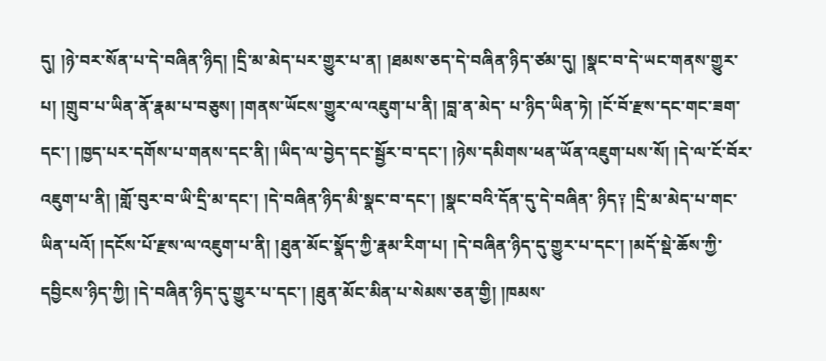དུ། །ཉེ་བར་སོན་པ་དེ་བཞིན་ཉིད། །དྲི་མ་མེད་པར་གྱུར་པ་ན། །ཐམས་ཅད་དེ་བཞིན་ཉིད་ཙམ་དུ། །སྣང་བ་དེ་ཡང་གནས་གྱུར་པ། །གྲུབ་པ་ཡིན་ནོ་རྣམ་པ་བཅུས། །གནས་ཡོངས་གྱུར་ལ་འཇུག་པ་ནི། །བླ་ན་མེད་ པ་ཉིད་ཡིན་ཏེ། །ངོ་བོ་རྫས་དང་གང་ཟག་དང་། །ཁྱད་པར་དགོས་པ་གནས་དང་ནི། །ཡིད་ལ་བྱེད་དང་སྦྱོར་བ་དང་། །ཉེས་དམིགས་ཕན་ཡོན་འཇུག་པས་སོ། །དེ་ལ་ངོ་བོར་འཇུག་པ་ནི། །གློ་བུར་བ་ཡི་དྲི་མ་དང་། །དེ་བཞིན་ཉིད་མི་སྣང་བ་དང་། །སྣང་བའི་དོན་དུ་དེ་བཞིན་ ཉིད༑ །དྲི་མ་མེད་པ་གང་ཡིན་པའོ། །དངོས་པོ་རྫས་ལ་འཇུག་པ་ནི། །ཐུན་མོང་སྣོད་ཀྱི་རྣམ་རིག་པ། །དེ་བཞིན་ཉིད་དུ་གྱུར་པ་དང་། །མདོ་སྡེ་ཆོས་ཀྱི་དབྱིངས་ཉིད་ཀྱི། །དེ་བཞིན་ཉིད་དུ་གྱུར་པ་དང་། །ཐུན་མོང་མིན་པ་སེམས་ཅན་གྱི། །ཁམས་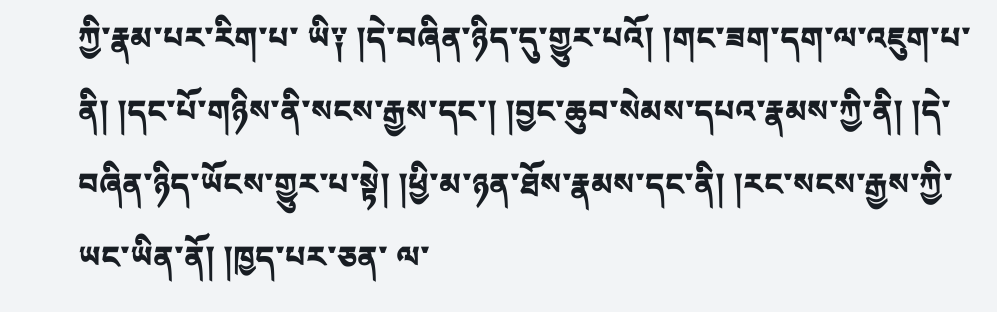ཀྱི་རྣམ་པར་རིག་པ་ ཡི༑ །དེ་བཞིན་ཉིད་དུ་གྱུར་པའོ། །གང་ཟག་དག་ལ་འཇུག་པ་ནི། །དང་པོ་གཉིས་ནི་སངས་རྒྱས་དང་། །བྱང་ཆུབ་སེམས་དཔའ་རྣམས་ཀྱི་ནི། །དེ་བཞིན་ཉིད་ཡོངས་གྱུར་པ་སྟེ། །ཕྱི་མ་ཉན་ཐོས་རྣམས་དང་ནི། །རང་སངས་རྒྱས་ཀྱི་ཡང་ཡིན་ནོ། །ཁྱད་པར་ཅན་ ལ་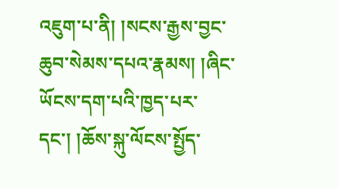འཇུག་པ་ནི། །སངས་རྒྱས་བྱང་ཆུབ་སེམས་དཔའ་རྣམས། །ཞིང་ཡོངས་དག་པའི་ཁྱད་པར་དང་། །ཆོས་སྐུ་ལོངས་སྤྱོད་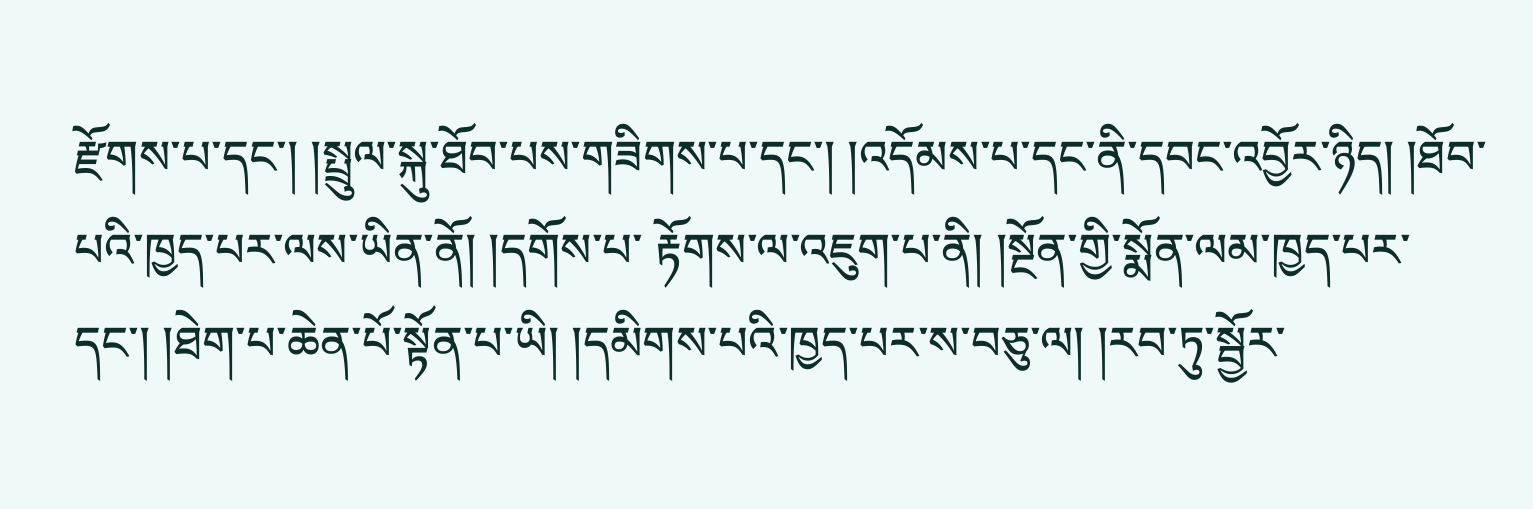རྫོགས་པ་དང་། །སྤྲུལ་སྐུ་ཐོབ་པས་གཟིགས་པ་དང་། །འདོམས་པ་དང་ནི་དབང་འབྱོར་ཉིད། །ཐོབ་པའི་ཁྱད་པར་ལས་ཡིན་ནོ། །དགོས་པ་ རྟོགས་ལ་འཇུག་པ་ནི། །སྔོན་གྱི་སྨོན་ལམ་ཁྱད་པར་དང་། །ཐེག་པ་ཆེན་པོ་སྟོན་པ་ཡི། །དམིགས་པའི་ཁྱད་པར་ས་བཅུ་ལ། །རབ་ཏུ་སྦྱོར་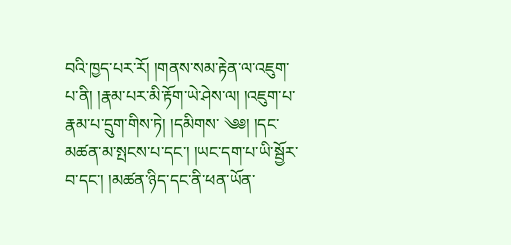བའི་ཁྱད་པར་རོ། །གནས་སམ་རྟེན་ལ་འཇུག་པ་ནི། །རྣམ་པར་མི་རྟོག་ཡེ་ཤེས་ལ། །འཇུག་པ་རྣམ་པ་དྲུག་གིས་ཏེ། །དམིགས་ ༄༅། །དང་མཚན་མ་སྤངས་པ་དང་། །ཡང་དག་པ་ཡི་སྦྱོར་བ་དང་། །མཚན་ཉིད་དང་ནི་ཕན་ཡོན་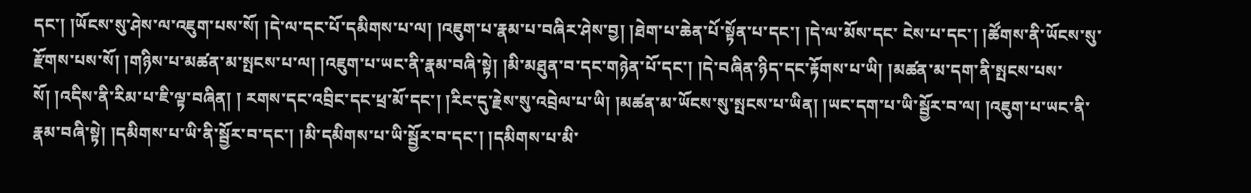དང་། །ཡོངས་སུ་ཤེས་ལ་འཇུག་པས་སོ། །དེ་ལ་དང་པོ་དམིགས་པ་ལ། །འཇུག་པ་རྣམ་པ་བཞིར་ཤེས་བྱ། །ཐེག་པ་ཆེན་པོ་སྟོན་པ་དང་། །དེ་ལ་མོས་དང་ ངེས་པ་དང་། །ཚོགས་ནི་ཡོངས་སུ་རྫོགས་པས་སོ། །གཉིས་པ་མཚན་མ་སྤངས་པ་ལ། །འཇུག་པ་ཡང་ནི་རྣམ་བཞི་སྟེ། །མི་མཐུན་བ་དང་གཉེན་པོ་དང་། །དེ་བཞིན་ཉིད་དང་རྟོགས་པ་ཡི། །མཚན་མ་དག་ནི་སྤངས་པས་སོ། །འདིས་ནི་རིམ་པ་ཇི་ལྟ་བཞིན། ། རགས་དང་འབྲིང་དང་ཕྲ་མོ་དང་། །རིང་དུ་རྗེས་སུ་འབྲེལ་པ་ཡི། །མཚན་མ་ཡོངས་སུ་སྤངས་པ་ཡིན། །ཡང་དག་པ་ཡི་སྦྱོར་བ་ལ། །འཇུག་པ་ཡང་ནི་རྣམ་བཞི་སྟེ། །དམིགས་པ་ཡི་ནི་སྦྱོར་བ་དང་། །མི་དམིགས་པ་ཡི་སྦྱོར་བ་དང་། །དམིགས་པ་མི་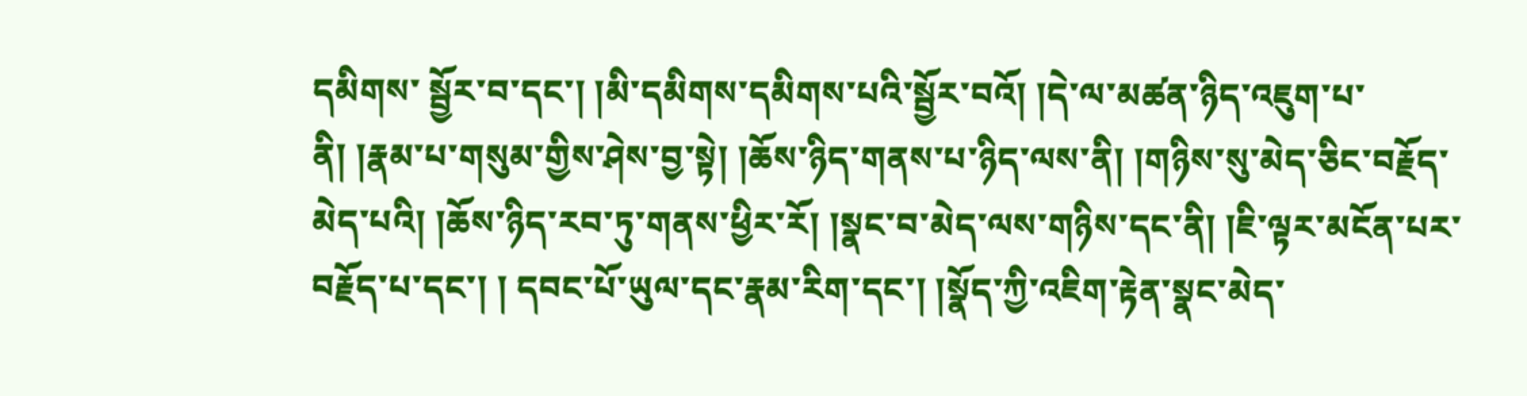དམིགས་ སྦྱོར་བ་དང་། །མི་དམིགས་དམིགས་པའི་སྦྱོར་བའོ། །དེ་ལ་མཚན་ཉིད་འཇུག་པ་ནི། །རྣམ་པ་གསུམ་གྱིས་ཤེས་བྱ་སྟེ། །ཆོས་ཉིད་གནས་པ་ཉིད་ལས་ནི། །གཉིས་སུ་མེད་ཅིང་བརྗོད་མེད་པའི། །ཆོས་ཉིད་རབ་ཏུ་གནས་ཕྱིར་རོ། །སྣང་བ་མེད་ལས་གཉིས་དང་ནི། །ཇི་ལྟར་མངོན་པར་བརྗོད་པ་དང་། ། དབང་པོ་ཡུལ་དང་རྣམ་རིག་དང་། །སྣོད་ཀྱི་འཇིག་རྟེན་སྣང་མེད་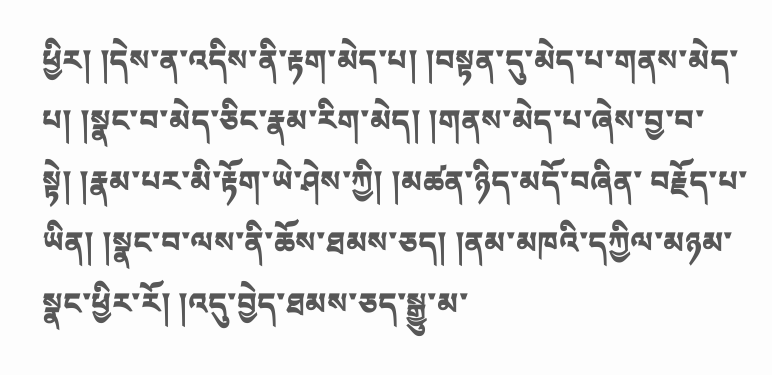ཕྱིར། །དེས་ན་འདིས་ནི་རྟག་མེད་པ། །བསྟན་དུ་མེད་པ་གནས་མེད་པ། །སྣང་བ་མེད་ཅིང་རྣམ་རིག་མེད། །གནས་མེད་པ་ཞེས་བྱ་བ་སྟེ། །རྣམ་པར་མི་རྟོག་ཡེ་ཤེས་ཀྱི། །མཚན་ཉིད་མདོ་བཞིན་ བརྗོད་པ་ཡིན། །སྣང་བ་ལས་ནི་ཆོས་ཐམས་ཅད། །ནམ་མཁའི་དཀྱིལ་མཉམ་སྣང་ཕྱིར་རོ། །འདུ་བྱེད་ཐམས་ཅད་སྒྱུ་མ་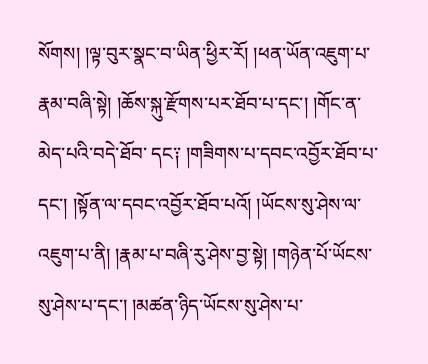སོགས། །ལྟ་བུར་སྣང་བ་ཡིན་ཕྱིར་རོ། །ཕན་ཡོན་འཇུག་པ་རྣམ་བཞི་སྟེ། །ཆོས་སྐུ་རྫོགས་པར་ཐོབ་པ་དང་། །གོང་ན་མེད་པའི་བདེ་ཐོབ་ དང༑ །གཟིགས་པ་དབང་འབྱོར་ཐོབ་པ་དང་། །སྟོན་ལ་དབང་འབྱོར་ཐོབ་པའོ། །ཡོངས་སུ་ཤེས་ལ་འཇུག་པ་ནི། །རྣམ་པ་བཞི་རུ་ཤེས་བྱ་སྟེ། །གཉེན་པོ་ཡོངས་སུ་ཤེས་པ་དང་། །མཚན་ཉིད་ཡོངས་སུ་ཤེས་པ་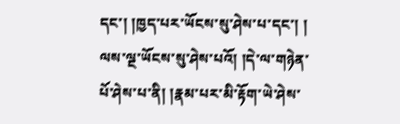དང་། །ཁྱད་པར་ཡོངས་སུ་ཤེས་པ་དང་། ། ལས་ལྔ་ཡོངས་སུ་ཤེས་པའོ། །དེ་ལ་གཉེན་པོ་ཤེས་པ་ནི། །རྣམ་པར་མི་རྟོག་ཡེ་ཤེས་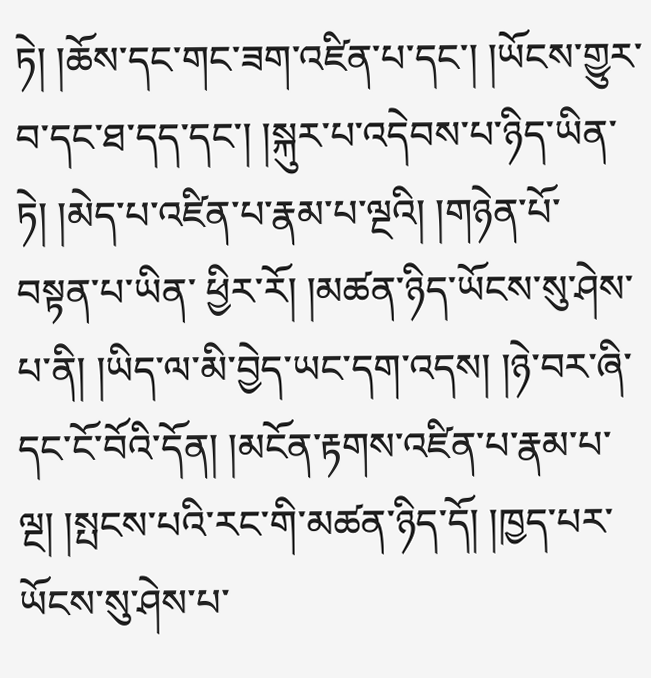ཏེ། །ཆོས་དང་གང་ཟག་འཛིན་པ་དང་། །ཡོངས་གྱུར་བ་དང་ཐ་དད་དང་། །སྐུར་པ་འདེབས་པ་ཉིད་ཡིན་ཏེ། །མེད་པ་འཛིན་པ་རྣམ་པ་ལྔའི། །གཉེན་པོ་བསྟན་པ་ཡིན་ ཕྱིར་རོ། །མཚན་ཉིད་ཡོངས་སུ་ཤེས་པ་ནི། །ཡིད་ལ་མི་བྱེད་ཡང་དག་འདས། །ཉེ་བར་ཞི་དང་ངོ་བོའི་དོན། །མངོན་རྟགས་འཛིན་པ་རྣམ་པ་ལྔ། །སྤངས་པའི་རང་གི་མཚན་ཉིད་དོ། །ཁྱད་པར་ཡོངས་སུ་ཤེས་པ་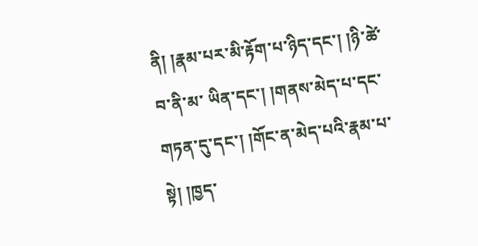ནི། །རྣམ་པར་མི་རྟོག་པ་ཉིད་དང་། །ཉི་ཚེ་བ་ནི་མ་ ཡིན་དང་། །གནས་མེད་པ་དང་གཏན་དུ་དང་། །གོང་ན་མེད་པའི་རྣམ་པ་སྟེ། །ཁྱད་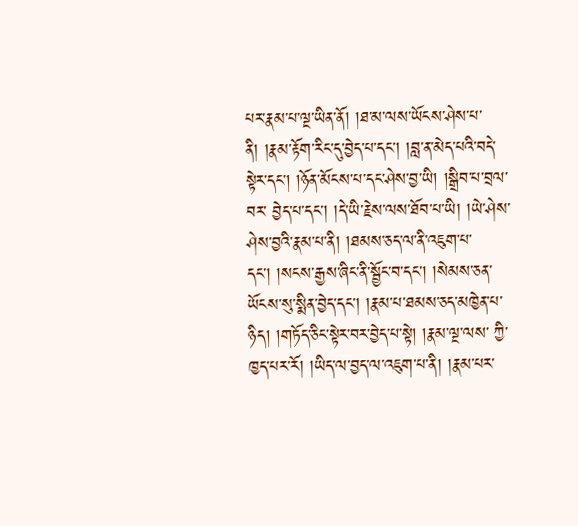པར་རྣམ་པ་ལྔ་ཡིན་ནོ། །ཐ་མ་ལས་ཡོངས་ཤེས་པ་ནི། །རྣམ་རྟོག་རིང་དུ་བྱེད་པ་དང་། །བླ་ན་མེད་པའི་བདེ་སྟེར་དང་། །ཉོན་མོངས་པ་དང་ཤེས་བྱ་ཡི། །སྒྲིབ་པ་བྲལ་བར་ བྱེད་པ་དང་། །དེ་ཡི་རྗེས་ལས་ཐོབ་པ་ཡི། །ཡེ་ཤེས་ཤེས་བྱའི་རྣམ་པ་ནི། །ཐམས་ཅད་ལ་ནི་འཇུག་པ་དང་། །སངས་རྒྱས་ཞིང་ནི་སྦྱོང་བ་དང་། །སེམས་ཅན་ཡོངས་སུ་སྨིན་བྱེད་དང་། །རྣམ་པ་ཐམས་ཅད་མཁྱེན་པ་ཉིད། །གཏོད་ཅིང་སྟེར་བར་བྱེད་པ་སྟེ། །རྣམ་ལྔ་ལས་ ཀྱི་ཁྱད་པར་རོ། །ཡིད་ལ་བྱད་ལ་འཇུག་པ་ནི། །རྣམ་པར་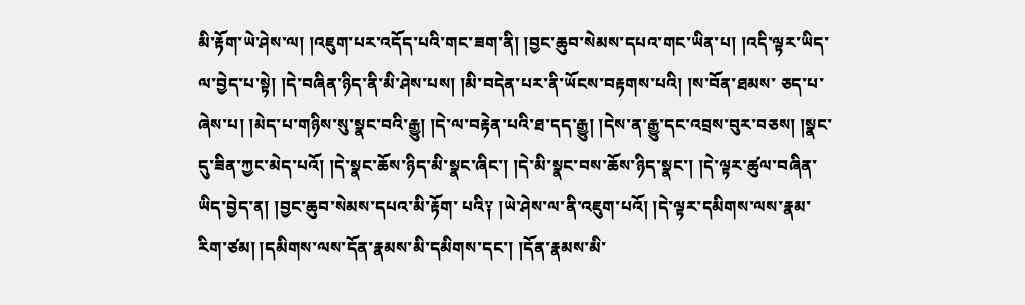མི་རྟོག་ཡེ་ཤེས་ལ། །འཇུག་པར་འདོད་པའི་གང་ཟག་ནི། །བྱང་ཆུབ་སེམས་དཔའ་གང་ཡིན་པ། །འདི་ལྟར་ཡིད་ལ་བྱེད་པ་སྟེ། །དེ་བཞིན་ཉིད་ནི་མི་ཤེས་པས། །མི་བདེན་པར་ནི་ཡོངས་བརྟགས་པའི། །ས་བོན་ཐམས་ ཅད་པ་ཞེས་པ། །མེད་པ་གཉིས་སུ་སྣང་བའི་རྒྱུ། །དེ་ལ་བརྟེན་པའི་ཐ་དད་རྒྱུ། །དེས་ན་རྒྱུ་དང་འབྲས་བུར་བཅས། །སྣང་དུ་ཟིན་ཀྱང་མེད་པའོ། །དེ་སྣང་ཆོས་ཉིད་མི་སྣང་ཞིང་། །དེ་མི་སྣང་བས་ཆོས་ཉིད་སྣང་། །དེ་ལྟར་ཚུལ་བཞིན་ཡིད་བྱེད་ན། །བྱང་ཆུབ་སེམས་དཔའ་མི་རྟོག་ པའི༑ །ཡེ་ཤེས་ལ་ནི་འཇུག་པའོ། །དེ་ལྟར་དམིགས་ལས་རྣམ་རིག་ཙམ། །དམིགས་ལས་དོན་རྣམས་མི་དམིགས་དང་། །དོན་རྣམས་མི་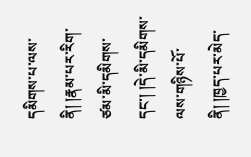དམིགས་པ་ལས་ནི། །རྣམ་པར་རིག་ཙམ་མི་དམིགས་དང་། །དེ་མི་དམིགས་ལས་གཉིས་པོ་ནི། །ཁྱད་པར་མེད་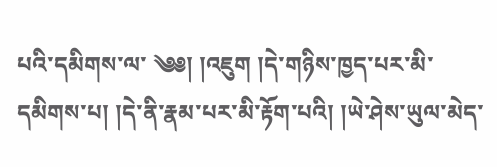པའི་དམིགས་ལ་ ༄༅། །འཇུག །དེ་གཉིས་ཁྱད་པར་མི་དམིགས་པ། །དེ་ནི་རྣམ་པར་མི་རྟོག་པའི། །ཡེ་ཤེས་ཡུལ་མེད་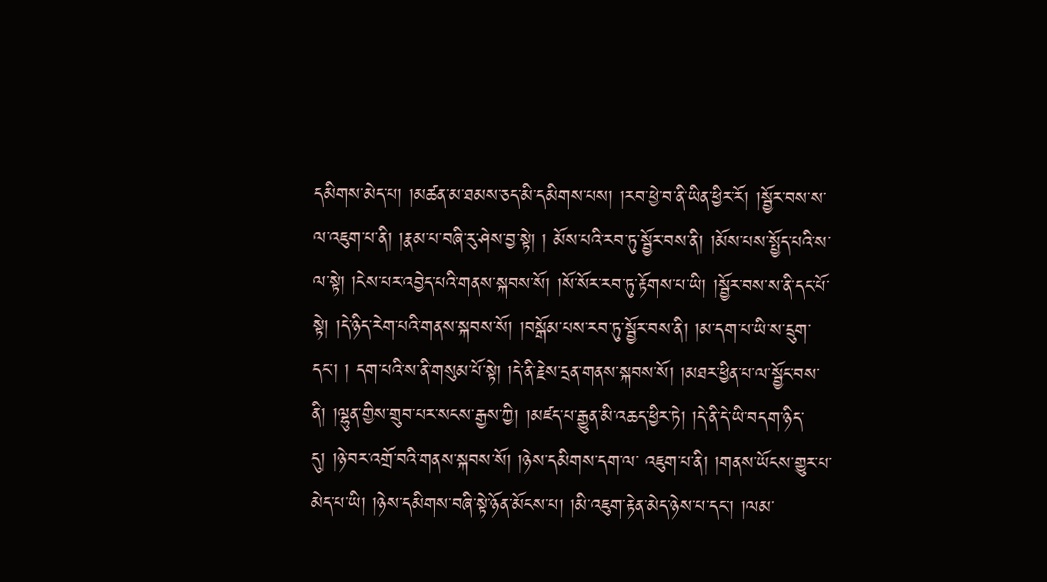དམིགས་མེད་པ། །མཚན་མ་ཐམས་ཅད་མི་དམིགས་པས། །རབ་ཕྱེ་བ་ནི་ཡིན་ཕྱིར་རོ། །སྦྱོར་བས་ས་ལ་འཇུག་པ་ནི། །རྣམ་པ་བཞི་རུ་ཤེས་བྱ་སྟེ། ། མོས་པའི་རབ་ཏུ་སྦྱོར་བས་ནི། །མོས་པས་སྤྱོད་པའི་ས་ལ་སྟེ། །ངེས་པར་འབྱེད་པའི་གནས་སྐབས་སོ། །སོ་སོར་རབ་ཏུ་རྟོགས་པ་ཡི། །སྦྱོར་བས་ས་ནི་དང་པོ་སྟེ། །དེ་ཉིད་རེག་པའི་གནས་སྐབས་སོ། །བསྒོམ་པས་རབ་ཏུ་སྦྱོར་བས་ནི། །མ་དག་པ་ཡི་ས་དྲུག་དང་། ། དག་པའི་ས་ནི་གསུམ་པོ་སྟེ། །དེ་ནི་རྗེས་དྲན་གནས་སྐབས་སོ། །མཐར་ཕྱིན་པ་ལ་སྦྱོང་བས་ནི། །ལྷུན་གྱིས་གྲུབ་པར་སངས་རྒྱས་ཀྱི། །མཛད་པ་རྒྱུན་མི་འཆད་ཕྱིར་ཏེ། །དེ་ནི་དེ་ཡི་བདག་ཉིད་དུ། །ཉེ་བར་འགྲོ་བའི་གནས་སྐབས་སོ། །ཉེས་དམིགས་དག་ལ་ འཇུག་པ་ནི། །གནས་ཡོངས་གྱུར་པ་མེད་པ་ཡི། །ཉེས་དམིགས་བཞི་སྟེ་ཉོན་མོངས་པ། །མི་འཇུག་རྟེན་མེད་ཉེས་པ་དང་། །ལམ་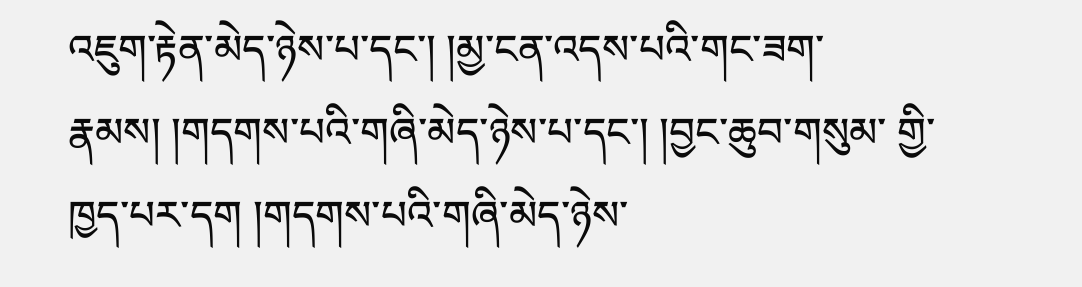འཇུག་རྟེན་མེད་ཉེས་པ་དང་། །མྱ་ངན་འདས་པའི་གང་ཟག་རྣམས། །གདགས་པའི་གཞི་མེད་ཉེས་པ་དང་། །བྱང་ཆུབ་གསུམ་ གྱི་ཁྱད་པར་དག །གདགས་པའི་གཞི་མེད་ཉེས་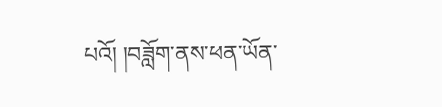པའོ། །བཟློག་ནས་ཕན་ཡོན་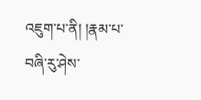འཇུག་པ་ནི། །རྣམ་པ་བཞི་རུ་ཤེས་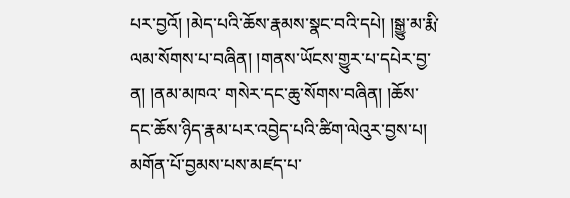པར་བྱའོ། །མེད་པའི་ཆོས་རྣམས་སྣང་བའི་དཔེ། །སྒྱུ་མ་རྨི་ལམ་སོགས་པ་བཞིན། །གནས་ཡོངས་གྱུར་པ་དཔེར་བྱ་ན། །ནམ་མཁའ་ གསེར་དང་ཆུ་སོགས་བཞིན། །ཆོས་དང་ཆོས་ཉིད་རྣམ་པར་འབྱེད་པའི་ཚིག་ལེའུར་བྱས་པ། མགོན་པོ་བྱམས་པས་མཛད་པ་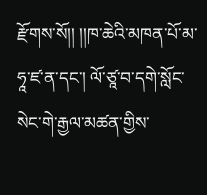རྫོགས་སོ།། །།ཁ་ཆེའི་མཁན་པོ་མ་ཧཱ་ཛ་ན་དང་། ལོ་ཙཱ་བ་དགེ་སློང་སེང་གེ་རྒྱལ་མཚན་གྱིས་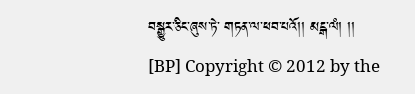བསྒྱུར་ཅིང་ཞུས་ཏེ་ གཏན་ལ་ཕབ་པའོ།། མངྒ་ལཾ། །། [BP] Copyright © 2012 by the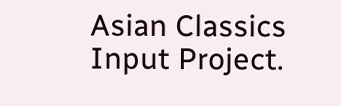Asian Classics Input Project.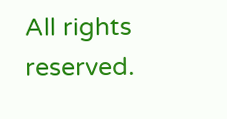All rights reserved.